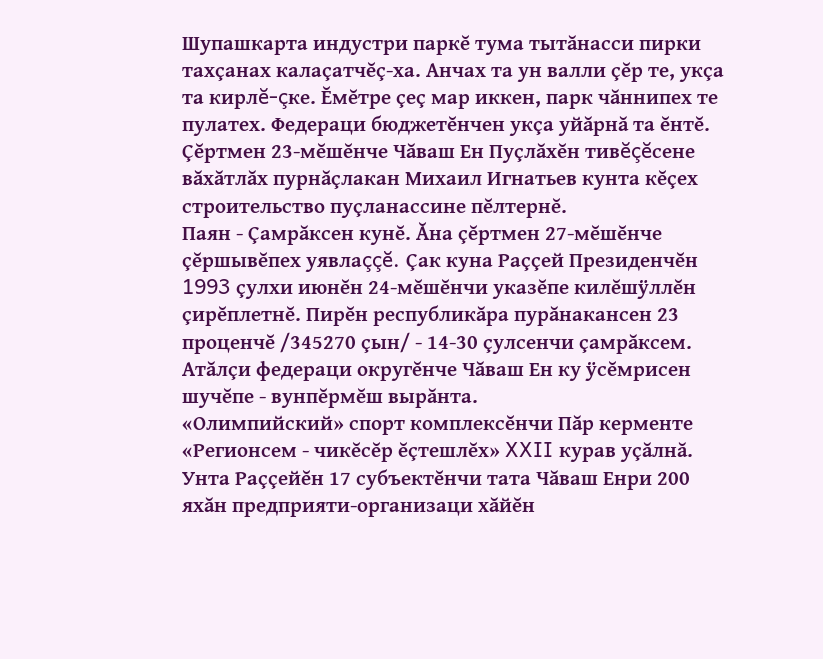Шупашкарта индустри паркĕ тума тытăнасси пирки тахçанах калаçатчĕç-ха. Анчах та ун валли çĕр те, укçа та кирлĕ-çке. Ĕмĕтре çеç мар иккен, парк чăннипех те пулатех. Федераци бюджетĕнчен укçа уйăрнă та ĕнтĕ. Çĕртмен 23-мĕшĕнче Чăваш Ен Пуçлăхĕн тивĕçĕсене вăхăтлăх пурнăçлакан Михаил Игнатьев кунта кĕçех строительство пуçланассине пĕлтернĕ.
Паян - Çамрăксен кунĕ. Ăна çĕртмен 27-мĕшĕнче çĕршывĕпех уявлаççĕ. Çак куна Раççей Президенчĕн 1993 çулхи июнĕн 24-мĕшĕнчи указĕпе килĕшÿллĕн çирĕплетнĕ. Пирĕн республикăра пурăнакансен 23 проценчĕ /345270 çын/ - 14-30 çулсенчи çамрăксем. Атăлçи федераци округĕнче Чăваш Ен ку ÿсĕмрисен шучĕпе - вунпĕрмĕш вырăнта.
«Олимпийский» спорт комплексĕнчи Пăр керменте «Регионсем - чикĕсĕр ĕçтешлĕх» XXII курав уçăлнă. Унта Раççейĕн 17 субъектĕнчи тата Чăваш Енри 200 яхăн предприяти-организаци хăйĕн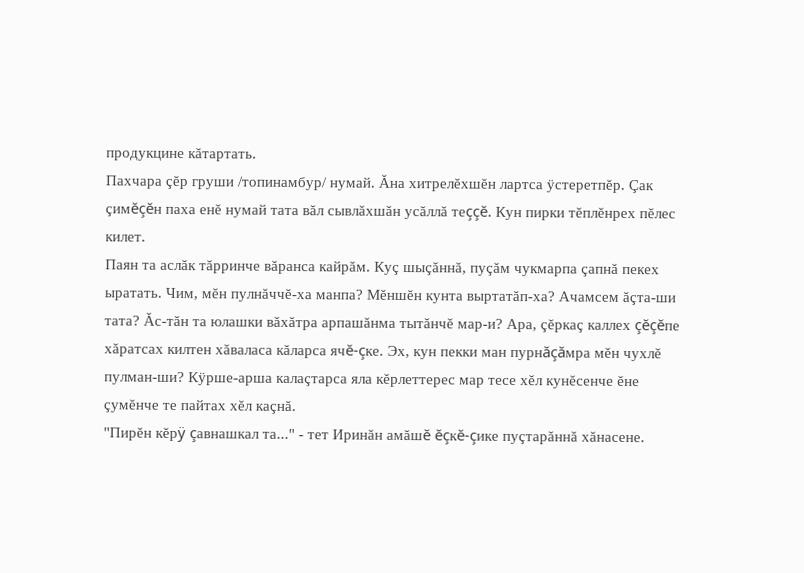продукцине кăтартать.
Пахчара çĕр груши /топинамбур/ нумай. Ăна хитрелĕхшĕн лартса ÿстеретпĕр. Çак çимĕçĕн паха енĕ нумай тата вăл сывлăхшăн усăллă теççĕ. Кун пирки тĕплĕнрех пĕлес килет.
Паян та аслăк тăрринче вăранса кайрăм. Куç шыçăннă, пуçăм чукмарпа çапнă пекех ыратать. Чим, мĕн пулнăччĕ-ха манпа? Мĕншĕн кунта выртатăп-ха? Ачамсем ăçта-ши тата? Ăс-тăн та юлашки вăхăтра арпашăнма тытăнчĕ мар-и? Ара, çĕркаç каллех çĕçĕпе хăратсах килтен хăваласа кăларса ячĕ-çке. Эх, кун пекки ман пурнăçăмра мĕн чухлĕ пулман-ши? Кÿрше-арша калаçтарса яла кĕрлеттерес мар тесе хĕл кунĕсенче ĕне çумĕнче те пайтах хĕл каçнă.
"Пирĕн кĕрÿ çавнашкал та..." - тет Иринăн амăшĕ ĕçкĕ-çике пуçтарăннă хăнасене.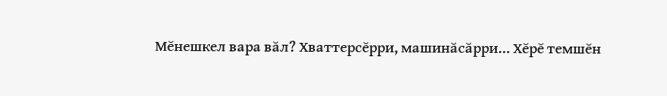Мĕнешкел вара вăл? Хваттерсĕрри, машинăсăрри... Хĕрĕ темшĕн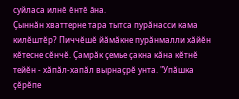суйласа илнĕ ĕнтĕ ăна.
Çыннăн хваттерне тара тытса пурăнасси кама килĕштĕр? Пиччĕшĕ йăмăкне пурăнмалли хăйĕн кĕтесне сĕнчĕ. Çамрăк çемье çакна кăна кĕтнĕ тейĕн - хăпăл-хапăл вырнаçрĕ унта. "Упăшка çĕрĕпе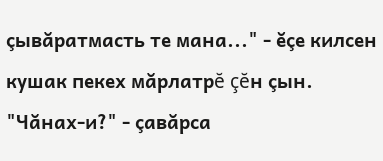çывăратмасть те мана..." - ĕçе килсен кушак пекех мăрлатрĕ çĕн çын. "Чăнах-и?" - çавăрса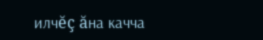илчĕç ăна качча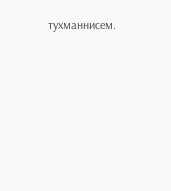тухманнисем.